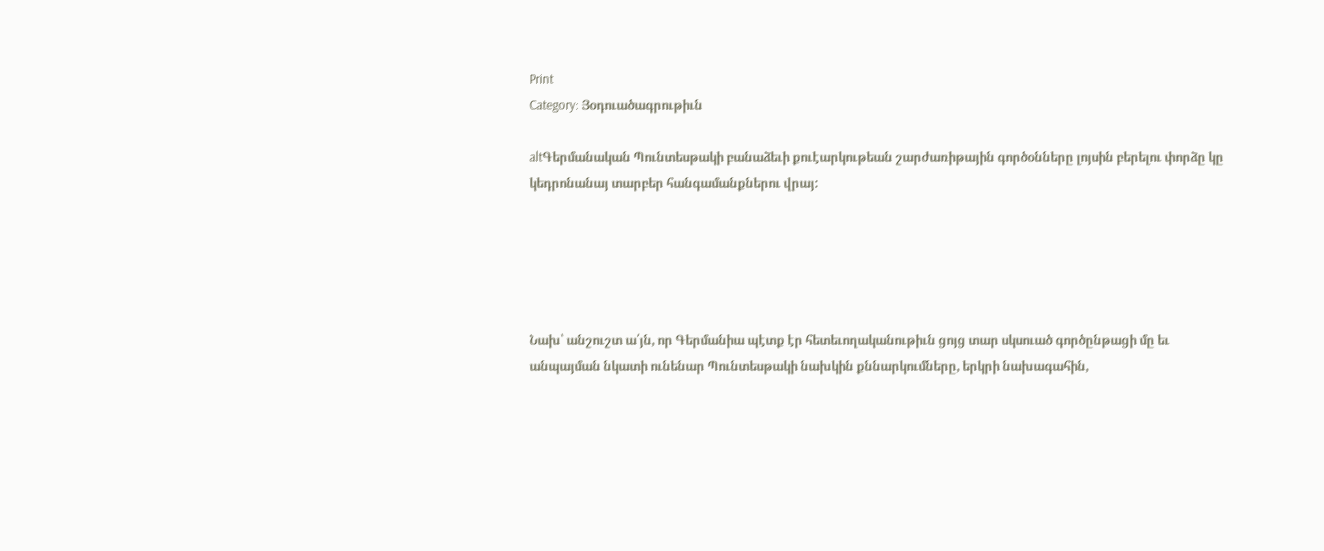Print
Category: Յօդուածագրութիւն

altԳերմանական Պունտեսթակի բանաձեւի քուէարկութեան շարժառիթային գործօնները լոյսին բերելու փորձը կը կեդրոնանայ տարբեր հանգամանքներու վրայ:





Նախ՝ անշուշտ ա՛յն, որ Գերմանիա պէտք էր հետեւողականութիւն ցոյց տար սկսուած գործընթացի մը եւ անպայման նկատի ունենար Պունտեսթակի նախկին քննարկումները, երկրի նախագահին,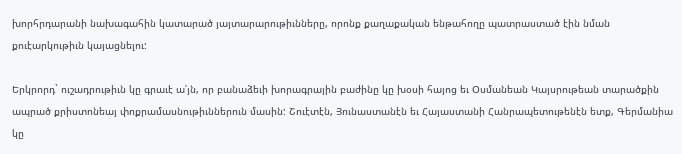խորհրդարանի նախագահին կատարած յայտարարութիւնները, որոնք քաղաքական ենթահողը պատրաստած էին նման քուէարկութիւն կայացնելու:

Երկրորդ` ուշադրութիւն կը գրաւէ ա՛յն, որ բանաձեւի խորագրային բաժինը կը խօսի հայոց եւ Օսմանեան Կայսրութեան տարածքին ապրած քրիստոնեայ փոքրամասնութիւններուն մասին: Շուէտէն, Յունաստանէն եւ Հայաստանի Հանրապետութենէն ետք, Գերմանիա կը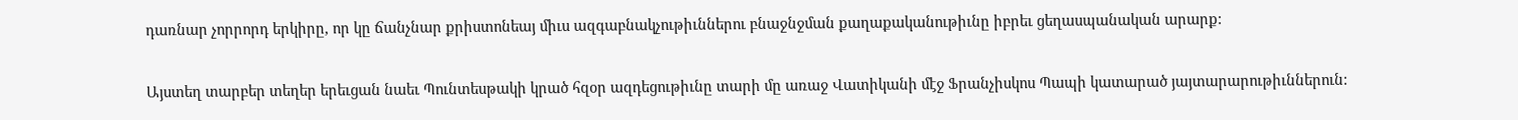դառնար չորրորդ երկիրը, որ կը ճանչնար քրիստոնեայ միւս ազգաբնակչութիւններու բնաջնջման քաղաքականութիւնը իբրեւ ցեղասպանական արարք:

Այստեղ տարբեր տեղեր երեւցան նաեւ Պունտեսթակի կրած հզօր ազդեցութիւնը տարի մը առաջ Վատիկանի մէջ Ֆրանչիսկոս Պապի կատարած յայտարարութիւններուն: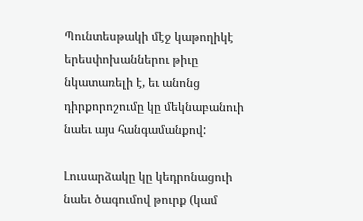Պունտեսթակի մէջ կաթողիկէ երեսփոխաններու թիւը նկատառելի է, եւ անոնց դիրքորոշումը կը մեկնաբանուի նաեւ այս հանգամանքով:

Լուսարձակը կը կեդրոնացուի նաեւ ծագումով թուրք (կամ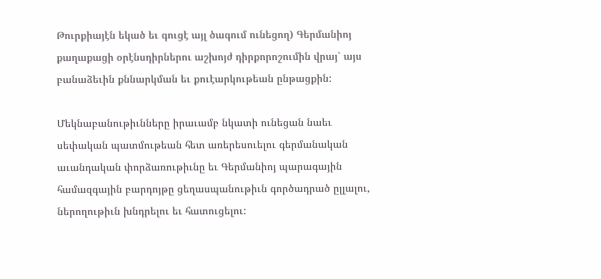Թուրքիայէն եկած եւ գուցէ այլ ծագում ունեցող) Գերմանիոյ քաղաքացի օրէնսդիրներու աշխոյժ դիրքորոշումին վրայ` այս բանաձեւին քննարկման եւ քուէարկութեան ընթացքին:

Մեկնաբանութիւնները իրաւամբ նկատի ունեցան նաեւ սեփական պատմութեան հետ առերեսուելու գերմանական աւանդական փորձառութիւնը եւ Գերմանիոյ պարագային համազգային բարդոյթը ցեղասպանութիւն գործադրած ըլլալու, ներողութիւն խնդրելու եւ հատուցելու: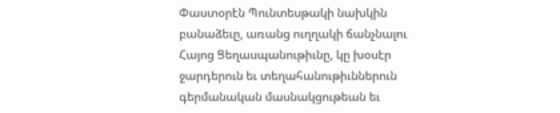Փաստօրէն Պունտեսթակի նախկին բանաձեւը, առանց ուղղակի ճանչնալու Հայոց Ցեղասպանութիւնը, կը խօսէր ջարդերուն եւ տեղահանութիւններուն գերմանական մասնակցութեան եւ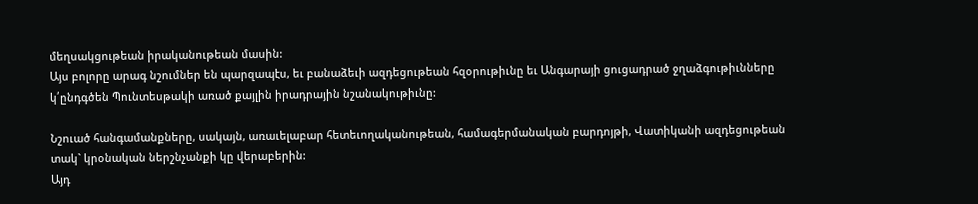մեղսակցութեան իրականութեան մասին:
Այս բոլորը արագ նշումներ են պարզապէս, եւ բանաձեւի ազդեցութեան հզօրութիւնը եւ Անգարայի ցուցադրած ջղաձգութիւնները կ՛ընդգծեն Պունտեսթակի առած քայլին իրադրային նշանակութիւնը:

Նշուած հանգամանքները, սակայն, առաւելաբար հետեւողականութեան, համագերմանական բարդոյթի, Վատիկանի ազդեցութեան տակ` կրօնական ներշնչանքի կը վերաբերին:
Այդ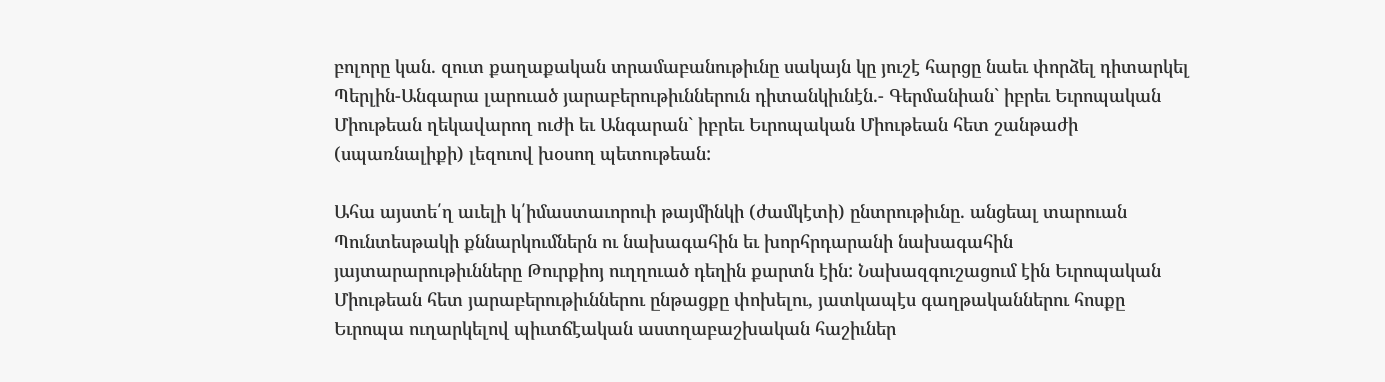բոլորը կան. զուտ քաղաքական տրամաբանութիւնը սակայն կը յուշէ հարցը նաեւ փորձել դիտարկել Պերլին-Անգարա լարուած յարաբերութիւններուն դիտանկիւնէն.- Գերմանիան` իբրեւ Եւրոպական Միութեան ղեկավարող ուժի եւ Անգարան` իբրեւ Եւրոպական Միութեան հետ շանթաժի (սպառնալիքի) լեզուով խօսող պետութեան:

Ահա այստե՛ղ աւելի կ՛իմաստաւորուի թայմինկի (ժամկէտի) ընտրութիւնը. անցեալ տարուան Պունտեսթակի քննարկումներն ու նախագահին եւ խորհրդարանի նախագահին յայտարարութիւնները Թուրքիոյ ուղղուած դեղին քարտն էին: Նախազգուշացում էին Եւրոպական Միութեան հետ յարաբերութիւններու ընթացքը փոխելու, յատկապէս գաղթականներու հոսքը Եւրոպա ուղարկելով պիւտճէական աստղաբաշխական հաշիւներ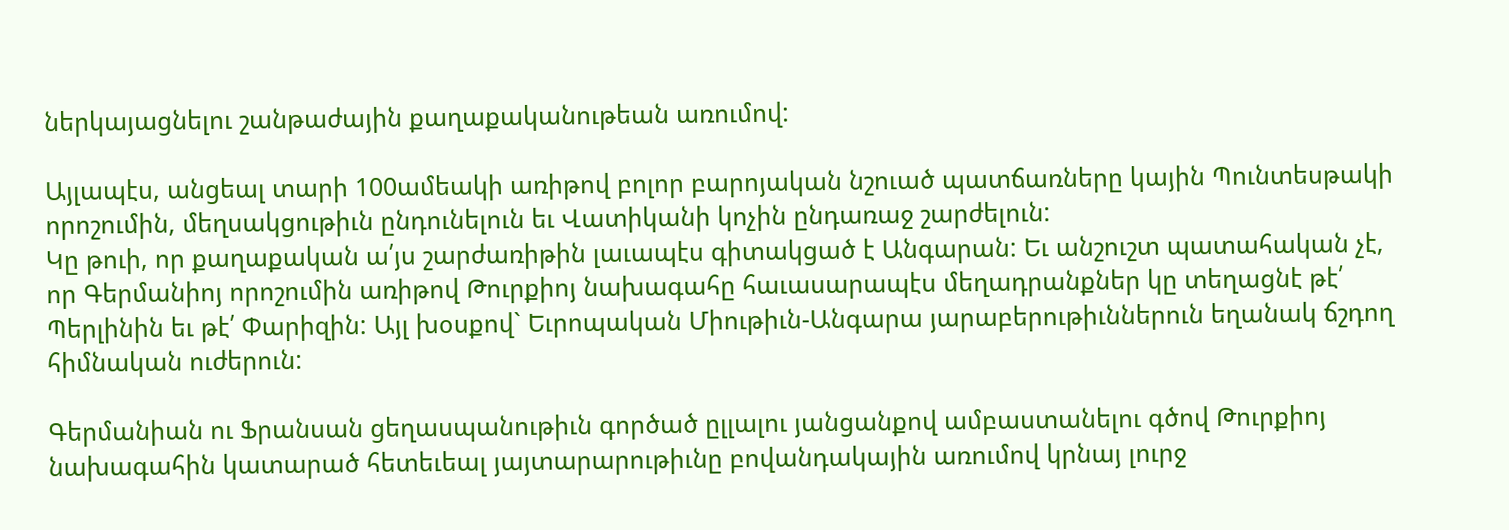ներկայացնելու շանթաժային քաղաքականութեան առումով:

Այլապէս, անցեալ տարի 100ամեակի առիթով բոլոր բարոյական նշուած պատճառները կային Պունտեսթակի որոշումին, մեղսակցութիւն ընդունելուն եւ Վատիկանի կոչին ընդառաջ շարժելուն:
Կը թուի, որ քաղաքական ա՛յս շարժառիթին լաւապէս գիտակցած է Անգարան: Եւ անշուշտ պատահական չէ, որ Գերմանիոյ որոշումին առիթով Թուրքիոյ նախագահը հաւասարապէս մեղադրանքներ կը տեղացնէ թէ՛ Պերլինին եւ թէ՛ Փարիզին: Այլ խօսքով` Եւրոպական Միութիւն-Անգարա յարաբերութիւններուն եղանակ ճշդող հիմնական ուժերուն:

Գերմանիան ու Ֆրանսան ցեղասպանութիւն գործած ըլլալու յանցանքով ամբաստանելու գծով Թուրքիոյ նախագահին կատարած հետեւեալ յայտարարութիւնը բովանդակային առումով կրնայ լուրջ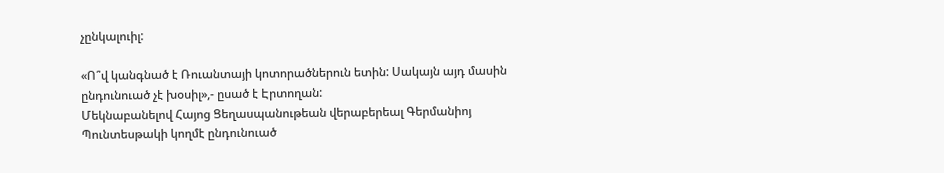չընկալուիլ:

«Ո՞վ կանգնած է Ռուանտայի կոտորածներուն ետին: Սակայն այդ մասին ընդունուած չէ խօսիլ»,- ըսած է Էրտողան:
Մեկնաբանելով Հայոց Ցեղասպանութեան վերաբերեալ Գերմանիոյ Պունտեսթակի կողմէ ընդունուած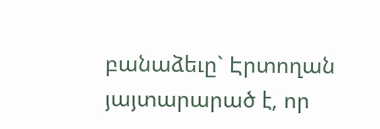բանաձեւը` Էրտողան յայտարարած է, որ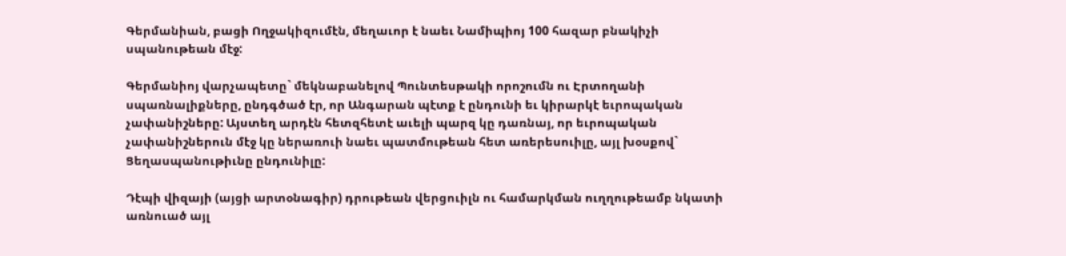Գերմանիան, բացի Ողջակիզումէն, մեղաւոր է նաեւ Նամիպիոյ 100 հազար բնակիչի սպանութեան մէջ:

Գերմանիոյ վարչապետը` մեկնաբանելով Պունտեսթակի որոշումն ու Էրտողանի սպառնալիքները, ընդգծած էր, որ Անգարան պէտք է ընդունի եւ կիրարկէ եւրոպական չափանիշները: Այստեղ արդէն հետզհետէ աւելի պարզ կը դառնայ, որ եւրոպական չափանիշներուն մէջ կը ներառուի նաեւ պատմութեան հետ առերեսուիլը, այլ խօսքով` Ցեղասպանութիւնը ընդունիլը:

Դէպի վիզայի (այցի արտօնագիր) դրութեան վերցուիլն ու համարկման ուղղութեամբ նկատի առնուած այլ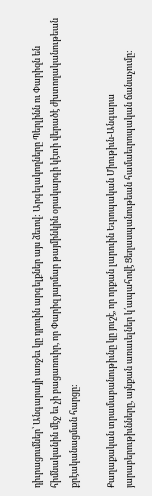դիւրացումներ՝ Անգարայի առջեւ կը դրուին արգելքներ այս ձեւով: Արգելակողները Պերլինն ու Փարիզն են հիմնականին մէջ եւ չի բացառուիր, որ Փարիզ յարմար թայմինկին օրակարգի կէտի վերածէ ժխտողականութեան քրէականացման հարցը:

Քաղաքական տրամաբանութիւնը կը յուշէ, որ որքան լարուին Եւրոպական Միութիւն-Անգարա յարաբերութիւնները, այնքան առաւելներ կ՛ապահովէ Ցեղասպանութեան համաեւրոպական ճանաչումը: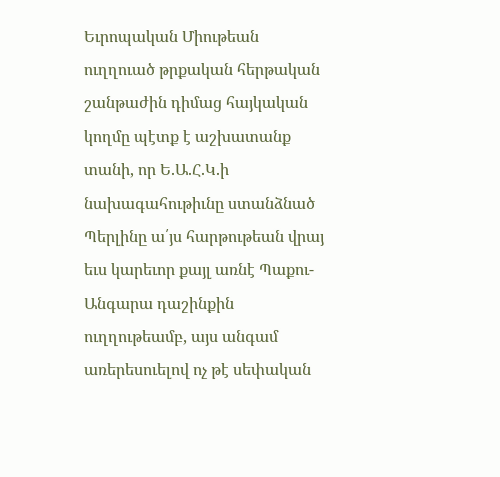Եւրոպական Միութեան ուղղուած թրքական հերթական շանթաժին դիմաց հայկական կողմը պէտք է աշխատանք տանի, որ Ե.Ա.Հ.Կ.ի նախագահութիւնը ստանձնած Պերլինը ա՛յս հարթութեան վրայ եւս կարեւոր քայլ առնէ Պաքու-Անգարա դաշինքին ուղղութեամբ, այս անգամ առերեսուելով ոչ թէ սեփական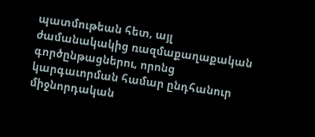պատմութեան հետ, այլ ժամանակակից ռազմաքաղաքական գործընթացներու, որոնց կարգաւորման համար ընդհանուր միջնորդական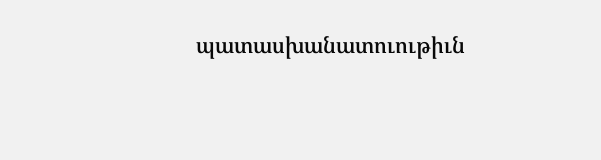պատասխանատուութիւն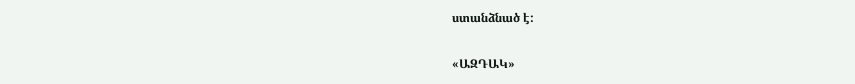ստանձնած է:

«ԱԶԴԱԿ»